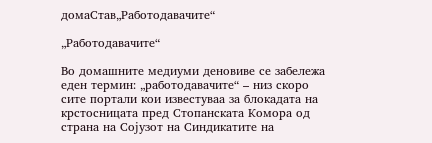домаСтав„Работодавачите“

„Работодавачите“

Во домашните медиуми деновиве се забележа еден термин: „работодавачите“ – низ скоро сите портали кои известуваа за блокадата на крстосницата пред Стопанската Комора од страна на Сојузот на Синдикатите на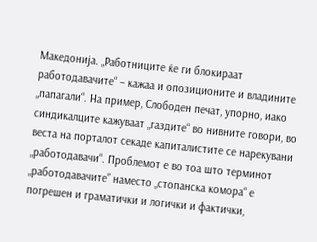Македонија. „Работниците ќе ги блокираат работодавачите“ – кажаа и опозиционите и владините „папагали“. На пример, Слободен печат, упорно, иако синдикалците кажуваат „газдите“ во нивните говори, во веста на порталот секаде капиталистите се нарекувани „работодавачи“. Проблемот е во тоа што терминот „работодавачите” наместо „стопанска комора“ е погрешен и граматички и логички и фактички,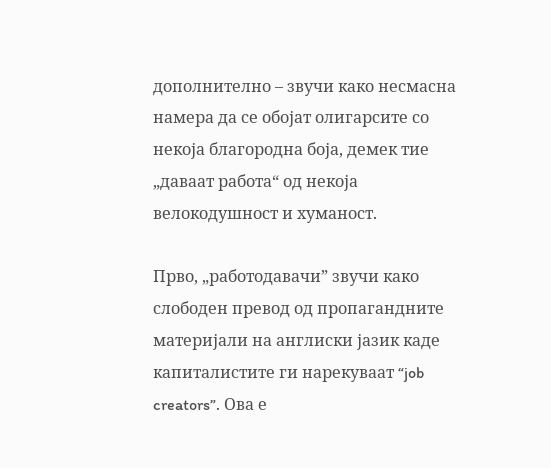дополнително – звучи како несмасна намера да се обојат олигарсите со некоја благородна боја, демек тие „даваат работа“ од некоја велокодушност и хуманост.

Прво, „работодавачи” звучи како слободен превод од пропагандните материјали на англиски јазик каде капиталистите ги нарекуваат “job creators”. Ова е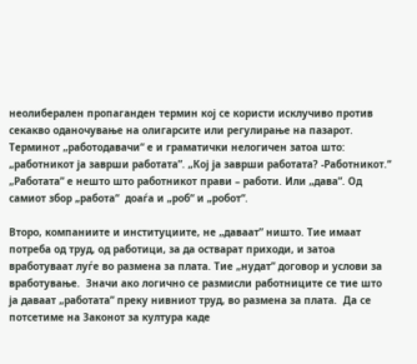неолиберален пропаганден термин кој се користи исклучиво против секакво оданочување на олигарсите или регулирање на пазарот. Терминот „работодавачи“ е и граматички нелогичен затоа што: „работникот ја заврши работата”. „Кој ја заврши работата? -Работникот.“ „Работата” е нешто што работникот прави – работи. Или „дава”. Од самиот збор „работа“  доаѓа и „роб“ и „робот“.

Второ, компаниите и институциите, не „даваат” ништо. Тие имаат потреба од труд, од работици, за да остварат приходи, и затоа вработуваат луѓе во размена за плата. Тие „нудат” договор и услови за вработување.  Значи ако логично се размисли работниците се тие што ја даваат „работата” преку нивниот труд, во размена за плата.  Да се потсетиме на Законот за култура каде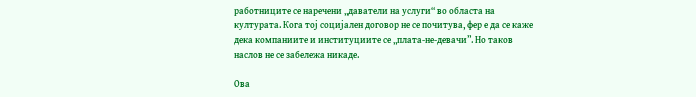работниците се наречени „даватели на услуги“ во областа на културата. Кога тој социјален договор не се почитува, фер е да се каже дека компаниите и институциите се „плата-не-девачи”. Но таков наслов не се забележа никаде.

Ова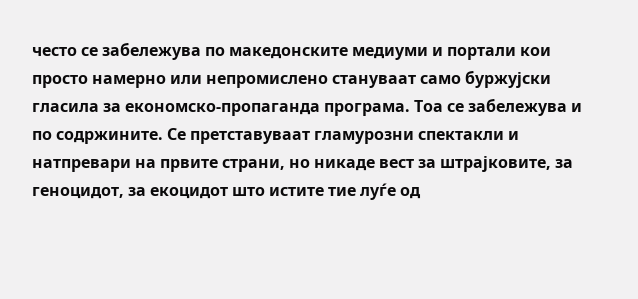често се забележува по македонските медиуми и портали кои просто намерно или непромислено стануваат само буржујски гласила за економско-пропаганда програма. Тоа се забележува и по содржините. Се претставуваат гламурозни спектакли и натпревари на првите страни, но никаде вест за штрајковите, за геноцидот, за екоцидот што истите тие луѓе од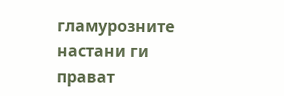гламурозните настани ги прават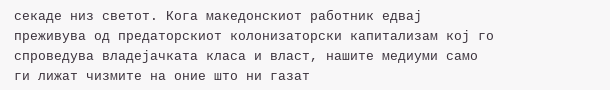секаде низ светот. Кога македонскиот работник едвај преживува од предаторскиот колонизаторски капитализам кој го спроведува владејачката класа и власт, нашите медиуми само ги лижат чизмите на оние што ни газат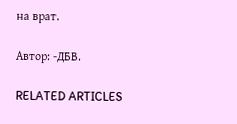на врат.

Автор: -ДБВ.

RELATED ARTICLES